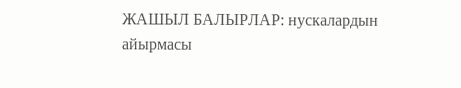ЖАШЫЛ БАЛЫРЛАР: нускалардын айырмасы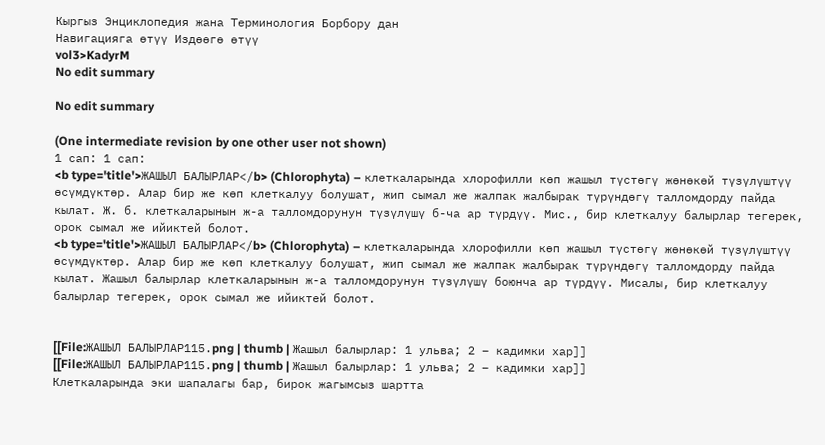Кыргыз Энциклопедия жана Терминология Борбору дан
Навигацияга өтүү Издөөгө өтүү
vol3>KadyrM
No edit summary

No edit summary

(One intermediate revision by one other user not shown)
1 сап: 1 сап:
<b type='title'>ЖАШЫЛ БАЛЫРЛАР</b> (Chlorophyta) – клеткаларында хлорофилли көп жашыл түстөгү жөнөкөй түзүлүштүү өсүмдүктөр. Алар бир же көп клеткалуу болушат, жип сымал же жалпак жалбырак түрүндөгү талломдорду пайда кылат. Ж. б. клеткаларынын ж-а талломдорунун түзүлүшү б-ча ар түрдүү. Мис., бир клеткалуу балырлар тегерек, орок сымал же ийиктей болот.
<b type='title'>ЖАШЫЛ БАЛЫРЛАР</b> (Chlorophyta) – клеткаларында хлорофилли көп жашыл түстөгү жөнөкөй түзүлүштүү өсүмдүктөр. Алар бир же көп клеткалуу болушат, жип сымал же жалпак жалбырак түрүндөгү талломдорду пайда кылат. Жашыл балырлар клеткаларынын ж-а талломдорунун түзүлүшү боюнча ар түрдүү. Мисалы, бир клеткалуу балырлар тегерек, орок сымал же ийиктей болот.


[[File:ЖАШЫЛ БАЛЫРЛАР115.png | thumb | Жашыл балырлар: 1 ульва; 2 – кадимки хар]]
[[File:ЖАШЫЛ БАЛЫРЛАР115.png | thumb | Жашыл балырлар: 1 ульва; 2 – кадимки хар]]
Клеткаларында эки шапалагы бар, бирок жагымсыз шартта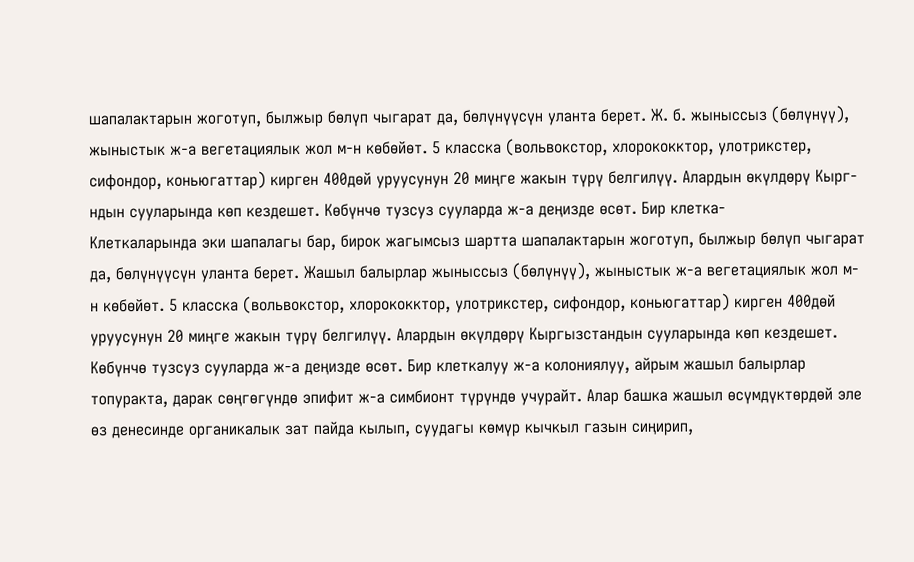шапалактарын жоготуп, былжыр бөлүп чыгарат да, бөлүнүүсүн уланта берет. Ж. б. жыныссыз (бөлүнүү), жыныстык ж-а вегетациялык жол м-н көбөйөт. 5 класска (вольвокстор, хлорококктор, улотрикстер, сифондор, коньюгаттар) кирген 400дөй уруусунун 20 миңге жакын түрү белгилүү. Алардын өкүлдөрү Кырг-ндын сууларында көп кездешет. Көбүнчө тузсуз сууларда ж-а деңизде өсөт. Бир клетка-
Клеткаларында эки шапалагы бар, бирок жагымсыз шартта шапалактарын жоготуп, былжыр бөлүп чыгарат да, бөлүнүүсүн уланта берет. Жашыл балырлар жыныссыз (бөлүнүү), жыныстык ж-а вегетациялык жол м-н көбөйөт. 5 класска (вольвокстор, хлорококктор, улотрикстер, сифондор, коньюгаттар) кирген 400дөй уруусунун 20 миңге жакын түрү белгилүү. Алардын өкүлдөрү Кыргызстандын сууларында көп кездешет. Көбүнчө тузсуз сууларда ж-а деңизде өсөт. Бир клеткалуу ж-а колониялуу, айрым жашыл балырлар топуракта, дарак сөңгөгүндө эпифит ж-а симбионт түрүндө учурайт. Алар башка жашыл өсүмдүктөрдөй эле өз денесинде органикалык зат пайда кылып, суудагы көмүр кычкыл газын сиңирип,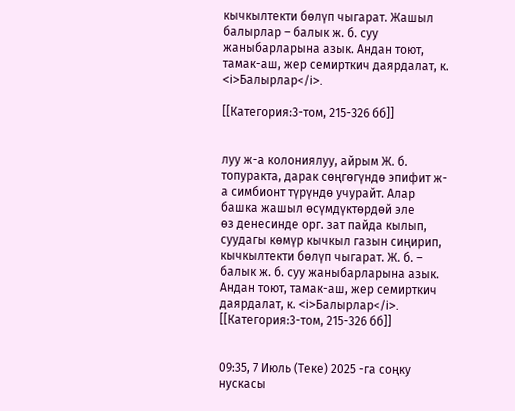кычкылтекти бөлүп чыгарат. Жашыл балырлар – балык ж. б. суу жаныбарларына азык. Андан тоют, тамак-аш, жер семирткич даярдалат, к. <i>Балырлар</i>.

[[Категория:3-том, 215-326 бб]]


луу ж-а колониялуу, айрым Ж. б. топуракта, дарак сөңгөгүндө эпифит ж-а симбионт түрүндө учурайт. Алар башка жашыл өсүмдүктөрдөй эле
өз денесинде орг. зат пайда кылып, суудагы көмүр кычкыл газын сиңирип, кычкылтекти бөлүп чыгарат. Ж. б. – балык ж. б. суу жаныбарларына азык. Андан тоют, тамак-аш, жер семирткич даярдалат, к. <i>Балырлар</i>. [[Категория:3-том, 215-326 бб]]


09:35, 7 Июль (Теке) 2025 -га соңку нускасы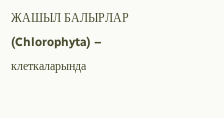ЖАШЫЛ БАЛЫРЛАР (Chlorophyta) – клеткаларында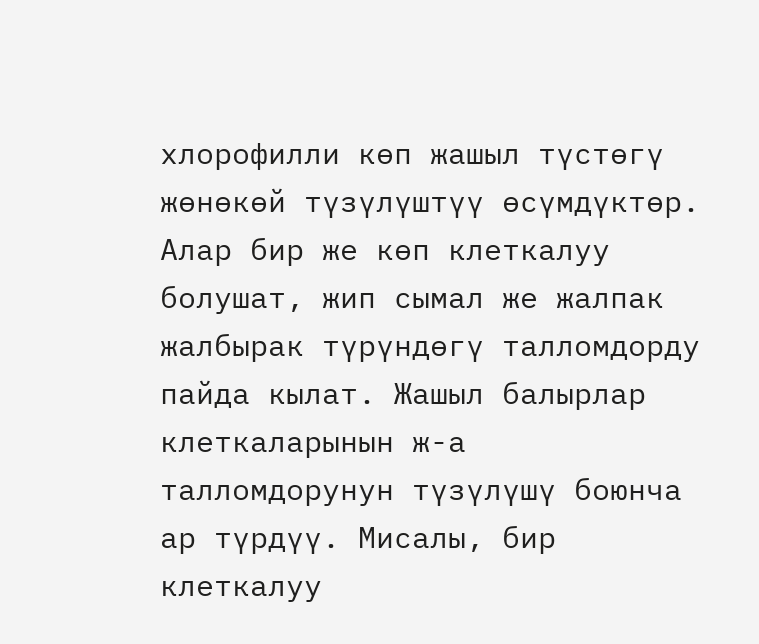хлорофилли көп жашыл түстөгү жөнөкөй түзүлүштүү өсүмдүктөр. Алар бир же көп клеткалуу болушат, жип сымал же жалпак жалбырак түрүндөгү талломдорду пайда кылат. Жашыл балырлар клеткаларынын ж-а талломдорунун түзүлүшү боюнча ар түрдүү. Мисалы, бир клеткалуу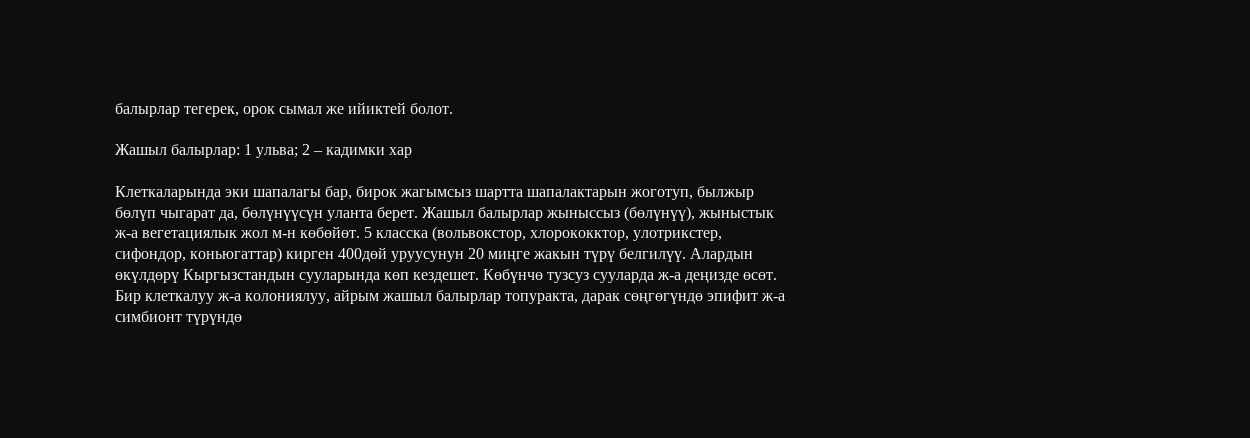балырлар тегерек, орок сымал же ийиктей болот.

Жашыл балырлар: 1 ульва; 2 – кадимки хар

Клеткаларында эки шапалагы бар, бирок жагымсыз шартта шапалактарын жоготуп, былжыр бөлүп чыгарат да, бөлүнүүсүн уланта берет. Жашыл балырлар жыныссыз (бөлүнүү), жыныстык ж-а вегетациялык жол м-н көбөйөт. 5 класска (вольвокстор, хлорококктор, улотрикстер, сифондор, коньюгаттар) кирген 400дөй уруусунун 20 миңге жакын түрү белгилүү. Алардын өкүлдөрү Кыргызстандын сууларында көп кездешет. Көбүнчө тузсуз сууларда ж-а деңизде өсөт. Бир клеткалуу ж-а колониялуу, айрым жашыл балырлар топуракта, дарак сөңгөгүндө эпифит ж-а симбионт түрүндө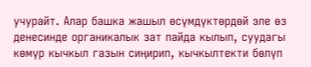учурайт. Алар башка жашыл өсүмдүктөрдөй эле өз денесинде органикалык зат пайда кылып, суудагы көмүр кычкыл газын сиңирип, кычкылтекти бөлүп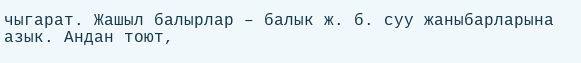чыгарат. Жашыл балырлар – балык ж. б. суу жаныбарларына азык. Андан тоют,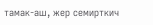тамак-аш, жер семирткич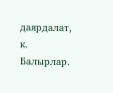даярдалат, к. Балырлар.